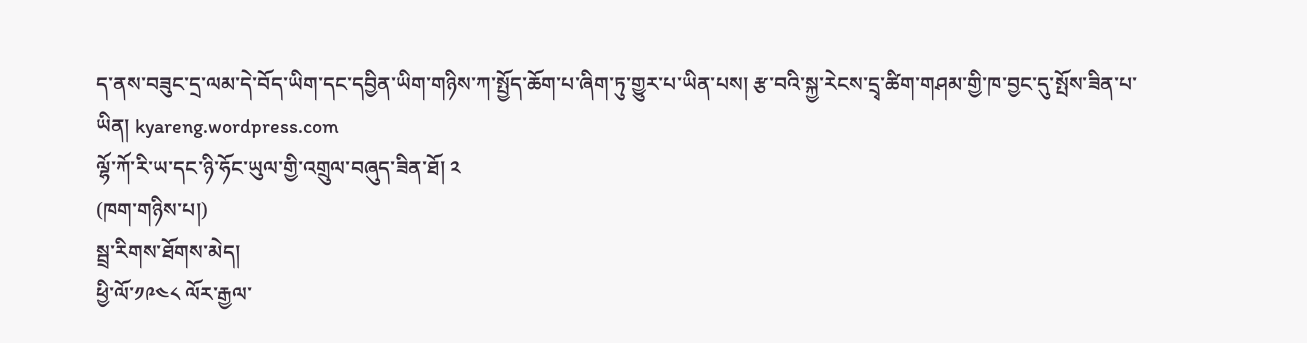ད་ནས་བཟུང་དྲ་ལམ་དེ་བོད་ཡིག་དང་དབྱིན་ཡིག་གཉིས་ཀ་སྤྱོད་ཆོག་པ་ཞིག་ཏུ་གྱུར་པ་ཡིན་པས། རྩ་བའི་སྐྱ་རེངས་དྲྭ་ཚིག་གཤམ་གྱི་ཁ་བྱང་དུ་སྤོས་ཟིན་པ་ཡིན། kyareng.wordpress.com
ལྷོ་ཀོ་རི་ཡ་དང་ཉི་ཧོང་ཡུལ་གྱི་འགྲུལ་བཞུད་ཟིན་ཐོ། ༢
(ཁག་གཉིས་པ།)
སྦྲ་རིགས་ཐོགས་མེད།
ཕྱི་ལོ་༡༩༤༨ ལོར་རྒྱལ་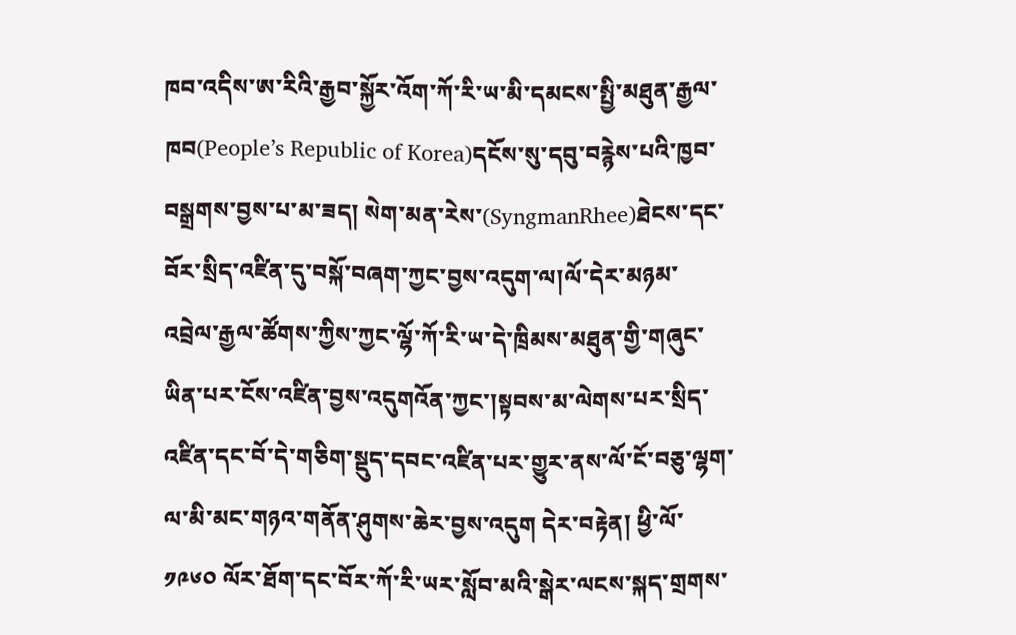ཁབ་འདིས་ཨ་རིའི་རྒྱབ་སྐྱོར་འོག་ཀོ་རི་ཡ་མི་དམངས་སྤྱི་མཐུན་རྒྱལ་ཁབ(People’s Republic of Korea)དངོས་སུ་དབུ་བརྙེས་པའི་ཁྱབ་བསྒྲགས་བྱས་པ་མ་ཟད། སེག་མན་རེས་(SyngmanRhee)ཐེངས་དང་བོར་སྲིད་འཛིན་དུ་བསྐོ་བཞག་ཀྱང་བྱས་འདུག་ལ།ལོ་དེར་མཉམ་འབྲེལ་རྒྱལ་ཚོགས་ཀྱིས་ཀྱང་ལྷོ་ཀོ་རི་ཡ་དེ་ཁྲིམས་མཐུན་གྱི་གཞུང་ཡིན་པར་ངོས་འཛིན་བྱས་འདུགའོན་ཀྱང་།སྟབས་མ་ལེགས་པར་སྲིད་འཛིན་དང་བོ་དེ་གཅིག་སྡུད་དབང་འཛིན་པར་གྱུར་ནས་ལོ་ངོ་བཅུ་ལྷག་ལ་མི་མང་གཉའ་གནོན་ཤུགས་ཆེར་བྱས་འདུག དེར་བརྟེན། ཕྱི་ལོ་༡༩༦༠ ལོར་ཐོག་དང་བོར་ཀོ་རི་ཡར་སློབ་མའི་སྒེར་ལངས་སྐད་གྲགས་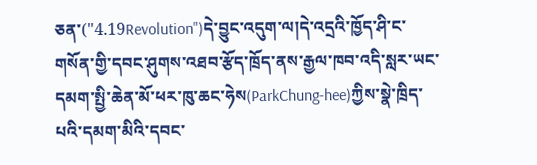ཅན་("4.19Revolution")དེ་བྱུང་འདུག་ལ།དེ་འདྲའི་ཁྱོད་ཤི་ང་གསོན་གྱི་དབང་ཤུགས་འཐབ་རྩོད་ཁྲོད་ནས་རྒྱལ་ཁབ་འདི་སླར་ཡང་དམག་སྤྱི་ཆེན་མོ་ཕར་ཁུ་ཆང་ཧེས(ParkChung-hee)ཀྱིས་སྣེ་ཁྲིད་པའི་དམག་མིའི་དབང་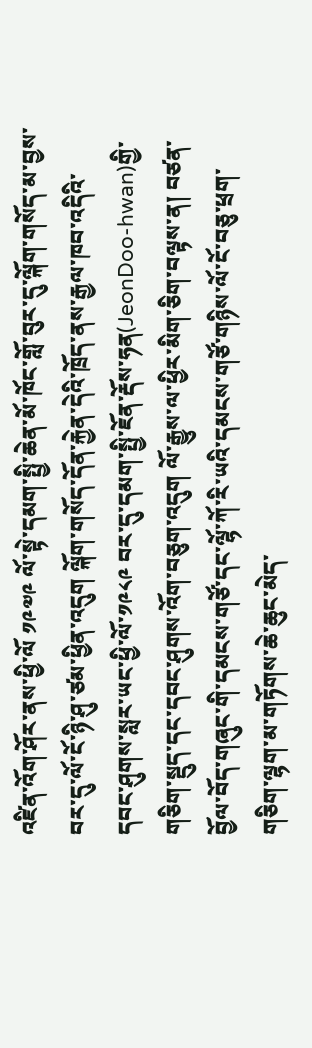འཛིན་འོག་ཤོར་ནས་ཕྱི་ལོ ༡༩༧༩ ལོ་སྟེ་དམག་སྤྱི་ཆེན་མོ་ཁོང་གློ་བུར་དུ་ལྐོག་གསོད་མ་བྱས་བར་དུ་ལོ་ངོ་ཉི་ཤུ་ཙམ་ཕྱིན་འདུག ལྐོག་གསོད་དོན་རྐྱེན་དེའི་ཁྲོད་ནས་རྒྱལ་ཁབ་འདིའི་དབང་ཤུགས་སླར་ཡང་ཕྱི་ལོ་༡༩༨༩ བར་དུ་དམག་སྤྱི་ཇོན་རྡོས་ཧན(JeonDoo-hwan)གྱི་གཅིག་སྡུད་དང་དབང་ཤུགས་འོག་བཅུག་འདུག ལོ་རྒྱུས་ལ་ཕྱིར་མིག་ཅིག་བལྟས་ན། བཙན་བྱོལ་བོད་གཞུང་གི་དམངས་གཙོ་དང་ལྷོ་ཀོ་རི་ཡའི་དམངས་གཙོ་གཉིས་ལོ་ངོ་བཅུ་ཕྲག་གཅིག་ལྷག་མ་གཏོགས་ཆེ་ཆུང་མེད་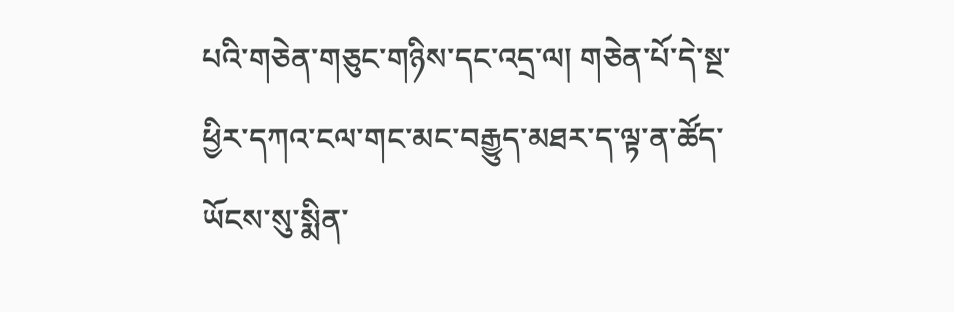པའི་གཅེན་གཅུང་གཉིས་དང་འདྲ་ལ། གཅེན་པོ་དེ་སྔ་ཕྱིར་དཀའ་ངལ་གང་མང་བརྒྱུད་མཐར་ད་ལྟ་ན་ཚོད་ཡོངས་སུ་སྨིན་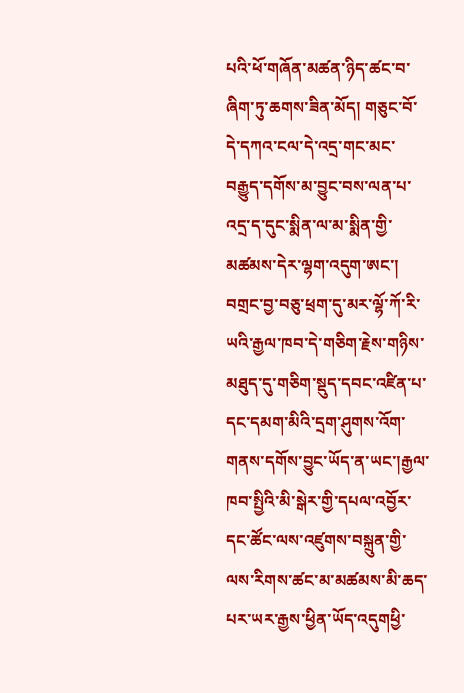པའི་ཕོ་གཞོན་མཚན་ཉིད་ཚང་བ་ཞིག་ཏུ་ཆགས་ཟིན་མོད། གཅུང་བོ་དེ་དཀའ་ངལ་དེ་འདྲ་གང་མང་བརྒྱུད་དགོས་མ་བྱུང་བས་ལན་པ་འདྲ་ད་དུང་སྨིན་ལ་མ་སྨིན་གྱི་མཚམས་དེར་ལྷག་འདུག་ཨང་།
བགྲང་བྱ་བཅུ་ཕྲག་དུ་མར་ལྷོ་ཀོ་རི་ཡའི་རྒྱལ་ཁབ་དེ་གཅིག་རྗེས་གཉིས་མཐུད་དུ་གཅིག་སྡུད་དབང་འཛིན་པ་དང་དམག་མིའི་དྲག་ཤུགས་འོག་གནས་དགོས་བྱུང་ཡོད་ན་ཡང་།རྒྱལ་ཁབ་སྤྱིའི་མི་སྒེར་གྱི་དཔལ་འབྱོར་དང་ཚོང་ལས་འཛུགས་བསྐྲུན་གྱི་ལས་རིགས་ཚང་མ་མཚམས་མི་ཆད་པར་ཡར་རྒྱས་ཕྱིན་ཡོད་འདུགཕྱི་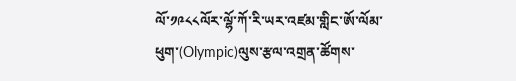ལོ་༡༩༨༨ལོར་ལྷོ་ཀོ་རི་ཡར་འཛམ་གླིང་ཨོ་ལོམ་ཕུག་(Olympic)ལུས་རྩལ་འགྲན་ཚོགས་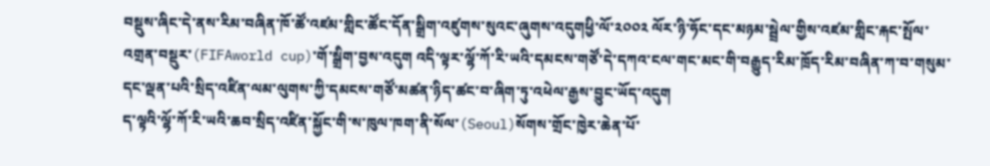བསྡུས་ཞིང་དེ་ནས་རིམ་བཞིན་ཁོ་ཚོ་འཛམ་གླིང་ཚོང་དོན་སྒྲིག་འཛུགས་སུའང་ཞུགས་འདུགཕྱི་ལོ་༢༠༠༢ ལོར་ཉི་ཧོང་དང་མཉམ་སྦྲེལ་གྱིས་འཛམ་གླིང་རྐང་སྤོལ་འགྲན་བསྡུར་(FIFAworld cup)་གོ་སྒྲིག་བྱས་འདུག འདི་ལྟར་ལྷོ་ཀོ་རི་ཡའི་དམངས་གཙོ་དེ་དཀའ་ངལ་གང་མང་གི་བརྒྱུད་རིམ་ཁྲོད་རིམ་བཞིན་ཀ་བ་གསུམ་དང་ལྡན་པའི་སྲིད་འཛིན་ལམ་ལུགས་ཀྱི་དམངས་གཙོ་མཚན་ཉིད་ཚང་བ་ཞིག་ཏུ་འཕེལ་རྒྱས་བྱུང་ཡོད་འདུག
ད་ལྟའི་ལྷོ་ཀོ་རི་ཡའི་ཆབ་སྲིད་འཛིན་སྐྱོང་གི་ས་ཁུལ་ཁག་ནི་སོལ་(Seoul)སོགས་གྲོང་ཁྱེར་ཆེན་པོ་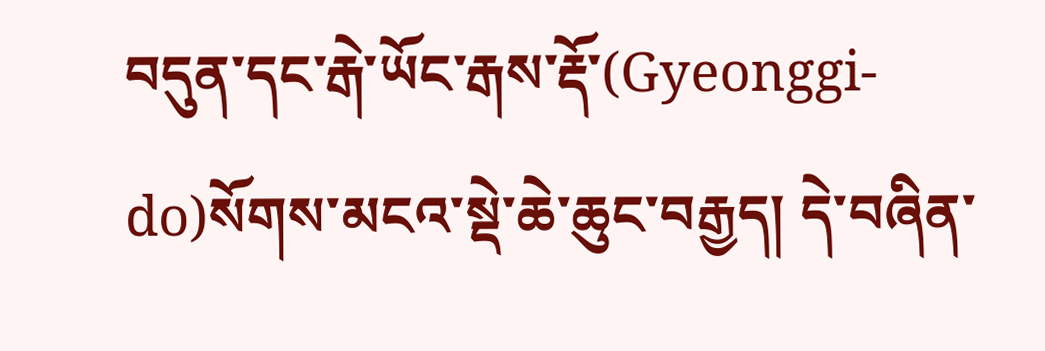བདུན་དང་རྒེ་ཡོང་རྒས་རྡོ་(Gyeonggi-do)སོགས་མངའ་སྡེ་ཆེ་ཆུང་བརྒྱད། དེ་བཞིན་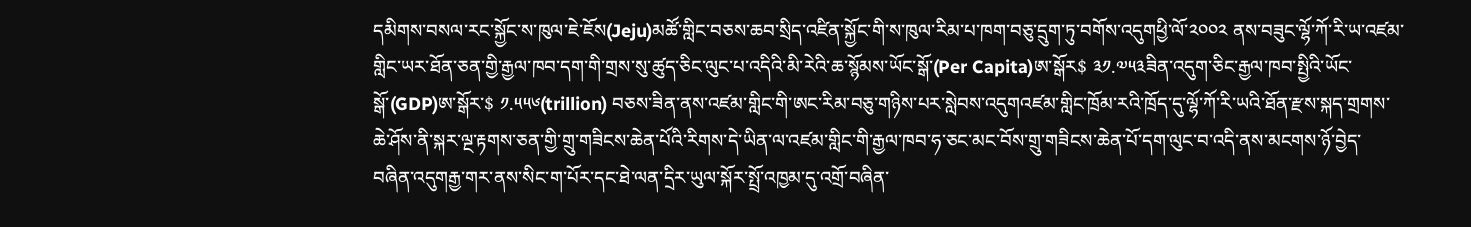དམིགས་བསལ་རང་སྐྱོང་ས་ཁུལ་ཇེ་ཇོས(Jeju)མཚོ་གླིང་བཅས་ཆབ་སྲིད་འཛིན་སྐྱོང་གི་ས་ཁུལ་རིམ་པ་ཁག་བཅུ་དྲུག་ཏུ་བགོས་འདུགཕྱི་ལོ་༢༠༠༢ ནས་བཟུང་ལྷོ་ཀོ་རི་ཡ་འཛམ་གླིང་ཡར་ཐོན་ཅན་གྱི་རྒྱལ་ཁབ་དག་གི་གྲས་སུ་ཚུད་ཅིང་ལུང་པ་འདིའི་མི་རེའི་ཆ་སྙོམས་ཡོང་སྒོ་(Per Capita)ཨ་སྒོར$ ༣༡.༧༥༣ཟིན་འདུག་ཅིང་རྒྱལ་ཁབ་སྤྱིའི་ཡོང་སྒོ་(GDP)ཨ་སྒོར་$ ༡.༥༥༦(trillion) བཅས་ཟིན་ནས་འཛམ་གླིང་གི་ཨང་རིམ་བཅུ་གཉིས་པར་སླེབས་འདུགའཛམ་གླིང་ཁྲོམ་རའི་ཁྲོད་དུ་ལྷོ་ཀོ་རི་ཡའི་ཐོན་རྫས་སྐད་གྲགས་ཆེ་ཤོས་ནི་སྐར་ལྔ་རྟགས་ཅན་གྱི་གྲུ་གཟིངས་ཆེན་པོའི་རིགས་དེ་ཡིན་ལ་འཛམ་གླིང་གི་རྒྱལ་ཁབ་ཧ་ཅང་མང་བོས་གྲུ་གཟིངས་ཆེན་པོ་དག་ལུང་བ་འདི་ནས་མངགས་ཉོ་བྱེད་བཞིན་འདུགརྒྱ་གར་ནས་སིང་ག་པོར་དང་ཐེ་ལན་དྲིར་ཡུལ་སྐོར་སྤྲོ་འཁྱམ་དུ་འགྲོ་བཞིན་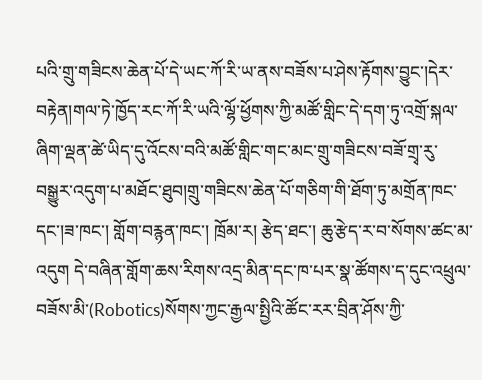པའི་གྲུ་གཟིངས་ཆེན་པོ་དེ་ཡང་ཀོ་རི་ཡ་ནས་བཟོས་པ་ཤེས་རྟོགས་བྱུང་།དེར་བརྟེན།གལ་ཏེ་ཁྱོད་རང་ཀོ་རི་ཡའི་ལྷོ་ཕྱོགས་ཀྱི་མཚོ་གླིང་དེ་དག་ཏུ་འགྲོ་སྐལ་ཞིག་ལྡན་ཚེ་ཡིད་དུ་འོངས་བའི་མཚོ་གླིང་གང་མང་གྲུ་གཟིངས་བཟོ་གྲྭ་རུ་བསྒྱུར་འདུག་པ་མཐོང་ཐུབ།གྲུ་གཟིངས་ཆེན་པོ་གཅིག་གི་ཐོག་ཏུ་མགྲོན་ཁང་དང་།ཟ་ཁང་། གློག་བརྙན་ཁང་། ཁྲོམ་ར། རྩེད་ཐང་། ཆུ་རྩེད་ར་བ་སོགས་ཚང་མ་འདུག དེ་བཞིན་གློག་ཆས་རིགས་འདྲ་མིན་དང་ཁ་པར་སྣ་ཚོགས་ད་དུང་འཕྲུལ་བཟོས་མི་(Robotics)སོགས་ཀྱང་རྒྱལ་སྤྱིའི་ཚོང་རར་བྲིན་ཤོས་ཀྱི་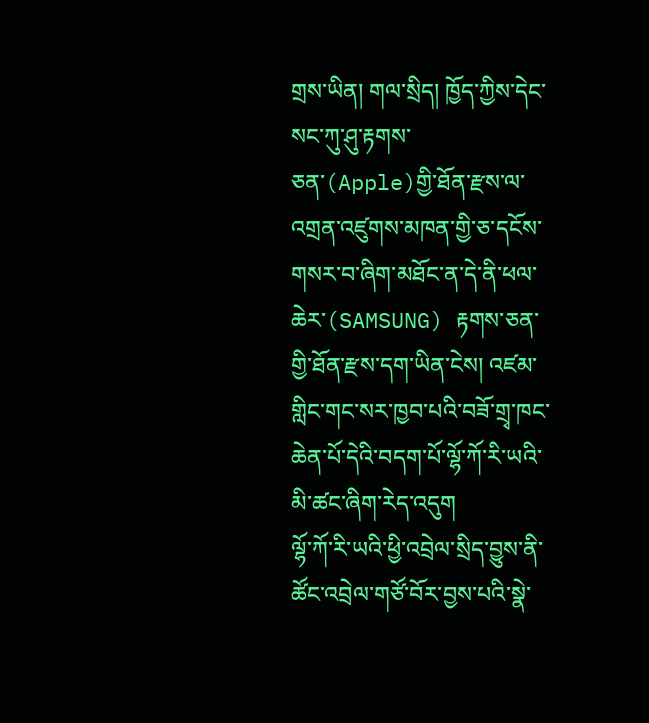གྲས་ཡིན། གལ་སྲིད། ཁྱོད་ཀྱིས་དེང་སང་ཀུ་ཤུ་རྟགས་ཅན་(Apple)གྱི་ཐོན་རྫས་ལ་འགྲན་འཛུགས་མཁན་གྱི་ཅ་དངོས་གསར་བ་ཞིག་མཐོང་ན་དེ་ནི་ཕལ་ཆེར་(SAMSUNG) རྟགས་ཅན་གྱི་ཐོན་རྫས་དག་ཡིན་ངེས། འཛམ་གླིང་གང་སར་ཁྱབ་པའི་བཟོ་གྲྭ་ཁང་ཆེན་པོ་དེའི་བདག་པོ་ལྷོ་ཀོ་རི་ཡའི་མི་ཚང་ཞིག་རེད་འདུག
ལྷོ་ཀོ་རི་ཡའི་ཕྱི་འབྲེལ་སྲིད་བྱུས་ནི་ཚོང་འབྲེལ་གཙོ་བོར་བྱས་པའི་སྣེ་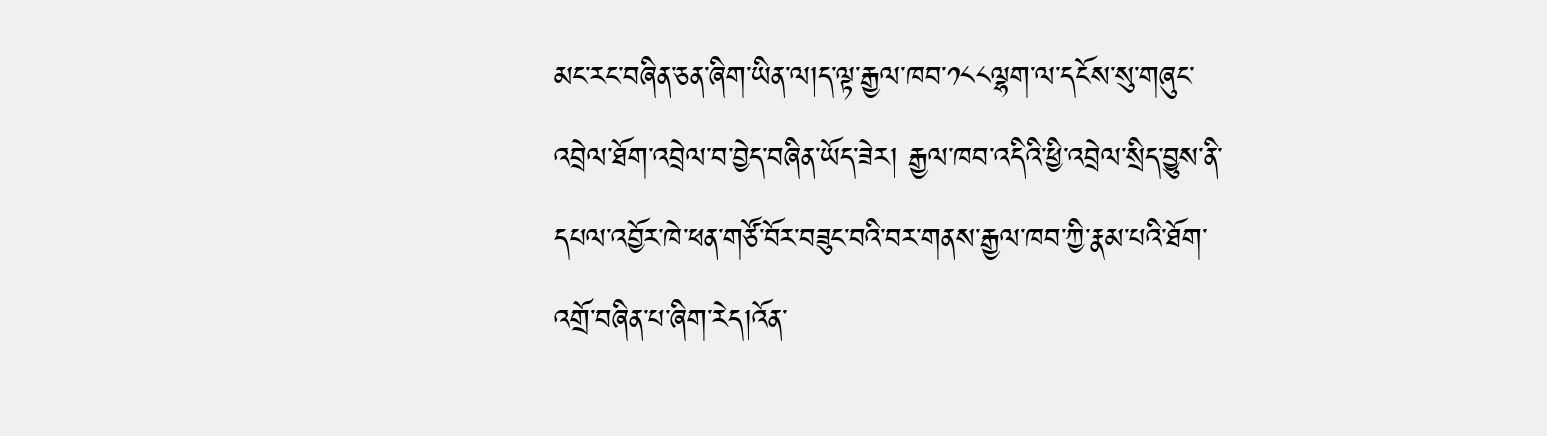མང་རང་བཞིན་ཅན་ཞིག་ཡིན་ལ།ད་ལྟ་རྒྱལ་ཁབ་༡༨༨ལྷག་ལ་དངོས་སུ་གཞུང་འབྲེལ་ཐོག་འབྲེལ་བ་བྱེད་བཞིན་ཡོད་ཟེར། རྒྱལ་ཁབ་འདིའི་ཕྱི་འབྲེལ་སྲིད་བྱུས་ནི་དཔལ་འབྱོར་ཁེ་ཕན་གཙོ་བོར་བཟུང་བའི་བར་གནས་རྒྱལ་ཁབ་ཀྱི་རྣམ་པའི་ཐོག་འགྲོ་བཞིན་པ་ཞིག་རེད།འོན་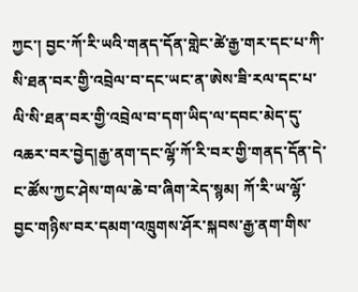ཀྱང་། བྱང་ཀོ་རི་ཡའི་གནད་དོན་གླེང་ཚེ་རྒྱ་གར་དང་པ་ཀི་སི་ཐན་བར་གྱི་འབྲེལ་བ་དང་ཡང་ན་ཨེས་ཟི་རལ་དང་པ་ལི་སི་ཐན་བར་གྱི་འབྲེལ་བ་དག་ཡིད་ལ་དབང་མེད་དུ་འཆར་བར་བྱེད།རྒྱ་ནག་དང་ལྷོ་ཀོ་རི་བར་གྱི་གནད་དོན་དེ་ང་ཚོས་ཀྱང་ཤེས་གལ་ཆེ་བ་ཞིག་རེད་སྙམ། ཀོ་རི་ཡ་ལྷོ་བྱང་གཉིས་བར་དམག་འཁྲུགས་ཤོར་སྐབས་རྒྱ་ནག་གིས་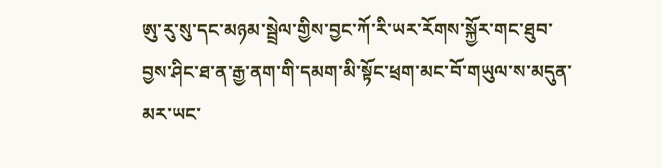ཨུ་རུ་སུ་དང་མཉམ་སྦྲེལ་གྱིས་བྱང་ཀོ་རི་ཡར་རོགས་སྐྱོར་གང་ཐུབ་བྱས་ཤིང་ཐ་ན་རྒྱ་ནག་གི་དམག་མི་སྟོང་ཕྲག་མང་བོ་གཡུལ་ས་མདུན་མར་ཡང་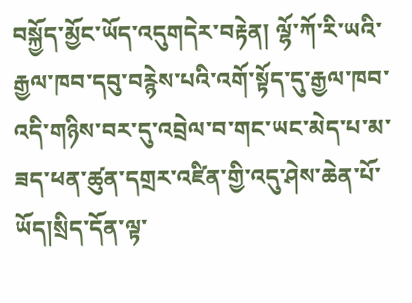བསྐྱོད་མྱོང་ཡོད་འདུགདེར་བརྟེན། ལྷོ་ཀོ་རི་ཡའི་རྒྱལ་ཁབ་དབུ་བརྙེས་པའི་འགོ་སྟོད་དུ་རྒྱལ་ཁབ་འདི་གཉིས་བར་དུ་འབྲེལ་བ་གང་ཡང་མེད་པ་མ་ཟད་ཕན་ཚུན་དགྲར་འཛིན་གྱི་འདུ་ཤེས་ཆེན་པོ་ཡོད།སྲིད་དོན་ལྟ་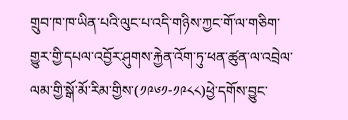གྲུབ་ཁ་ཁ་ཡིན་པའི་ལུང་པ་འདི་གཉིས་ཀྱང་གོ་ལ་གཅིག་གྱུར་གྱི་དཔལ་འབྱོར་ཤུགས་རྐྱེན་འོག་ཏུ་ཕན་ཚུན་ལ་འབྲེལ་ལམ་གྱི་སྒོ་མོ་རིམ་གྱིས་(༡༩༦༡-༡༩༨༨)ཕྱེ་དགོས་བྱུང་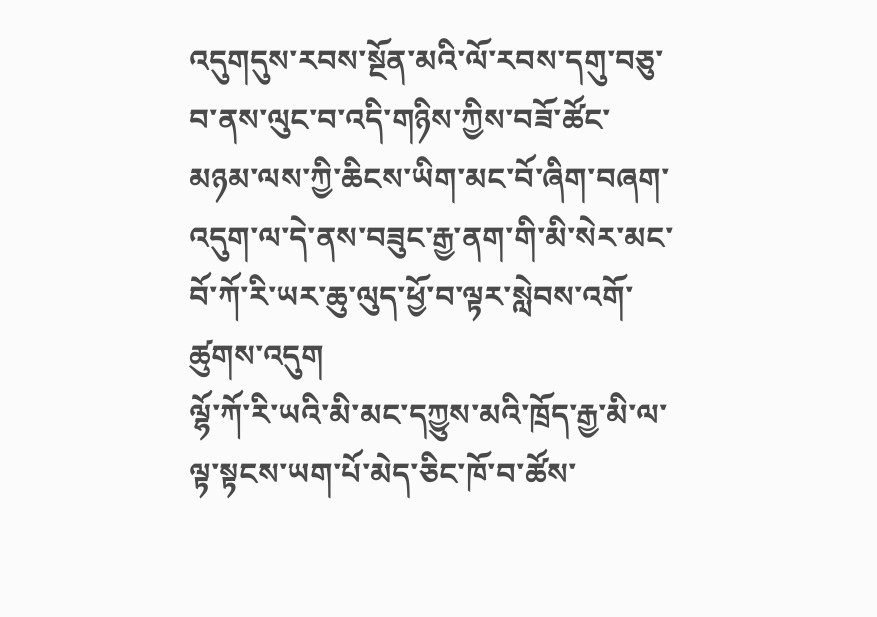འདུགདུས་རབས་སྔོན་མའི་ལོ་རབས་དགུ་བཅུ་བ་ནས་ལུང་བ་འདི་གཉིས་ཀྱིས་བཟོ་ཚོང་མཉམ་ལས་ཀྱི་ཆིངས་ཡིག་མང་བོ་ཞིག་བཞག་འདུག་ལ་དེ་ནས་བཟུང་རྒྱ་ནག་གི་མི་སེར་མང་བོ་ཀོ་རི་ཡར་ཆུ་ལུད་ཕྱོ་བ་ལྟར་སླེབས་འགོ་ཚུགས་འདུག
ལྷོ་ཀོ་རི་ཡའི་མི་མང་དཀྱུས་མའི་ཁྲོད་རྒྱ་མི་ལ་ལྟ་སྟངས་ཡག་པོ་མེད་ཅིང་ཁོ་བ་ཚོས་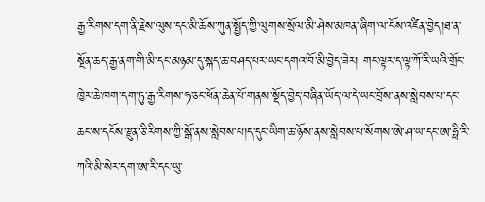རྒྱ་རིགས་དག་ནི་རྗེས་ལུས་དང་མི་ཆོས་ཀུན་སྤྱོད་ཀྱི་ལུགས་སྲོལ་མི་ཤེས་མཁན་ཞིག་ལ་ངོས་འཛིན་བྱེད།ཐ་ན་སྔོན་ཆད་རྒྱ་ནག་གི་མི་དང་མཉམ་དུ་སྐད་ཆ་བཤད་པར་ཡང་དགའ་བོ་མི་བྱེད་ཟེར། གང་ལྟར་ད་ལྟ་ཀོ་རི་ཡའི་གྲོང་ཁྱེར་ཆེ་ཁག་དག་ཏུ་རྒྱ་རིགས་ཧ་ཅང་ཕོན་ཆེན་པོ་གནས་སྡོད་བྱེད་བཞིན་ཡོད་ལ་དེ་ཡང་བྲོས་ནས་སླེབས་པ་དང་ཆང་ས་དངོས་རྫུན་ཅི་རིགས་ཀྱི་སྒོ་ནས་སླེབས་པ།ད་དུང་ཡིག་ཆ་ཉོས་ནས་སླེབས་པ་སོགས་ཨེ་ཤ་ཡ་དང་ཨ་ཧྥི་རི་ཀའི་མི་སེར་དག་ཨ་རི་དང་ཡུ་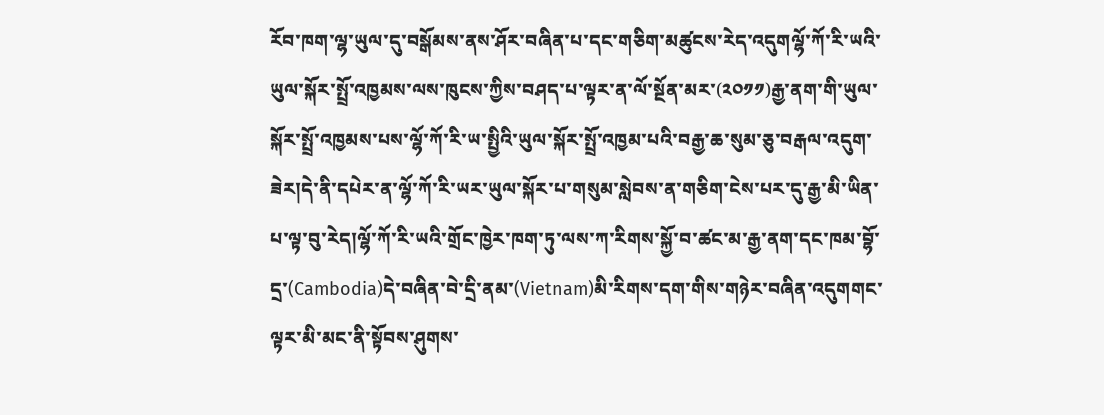རོབ་ཁག་ལྷ་ཡུལ་དུ་བསྒོམས་ནས་ཤོར་བཞིན་པ་དང་གཅིག་མཚུངས་རེད་འདུགལྷོ་ཀོ་རི་ཡའི་ཡུལ་སྐོར་སྤྲོ་འཁྱམས་ལས་ཁུངས་ཀྱིས་བཤད་པ་ལྟར་ན་ལོ་སྔོན་མར་(༢༠༡༡)རྒྱ་ནག་གི་ཡུལ་སྐོར་སྤྲོ་འཁྱམས་པས་ལྷོ་ཀོ་རི་ཡ་སྤྱིའི་ཡུལ་སྐོར་སྤྲོ་འཁྱམ་པའི་བརྒྱ་ཆ་སུམ་ཅུ་བརྒལ་འདུག་ཟེར།དེ་ནི་དཔེར་ན་ལྷོ་ཀོ་རི་ཡར་ཡུལ་སྐོར་པ་གསུམ་སླེབས་ན་གཅིག་ངེས་པར་དུ་རྒྱ་མི་ཡིན་པ་ལྟ་བུ་རེད།ལྷོ་ཀོ་རི་ཡའི་གྲོང་ཁྱེར་ཁག་ཏུ་ལས་ཀ་རིགས་སྐྱོ་བ་ཚང་མ་རྒྱ་ནག་དང་ཁམ་བྷོ་དྲ་(Cambodia)དེ་བཞིན་བེ་དྲི་ནམ་(Vietnam)མི་རིགས་དག་གིས་གཉེར་བཞིན་འདུགགང་ལྟར་མི་མང་ནི་སྟོབས་ཤུགས་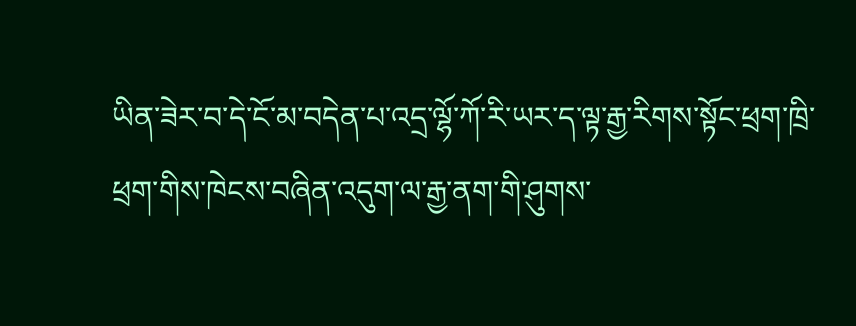ཡིན་ཟེར་བ་དེ་ངོ་མ་བདེན་པ་འདྲ་ལྷོ་ཀོ་རི་ཡར་ད་ལྟ་རྒྱ་རིགས་སྟོང་ཕྲག་ཁྲི་ཕྲག་གིས་ཁེངས་བཞིན་འདུག་ལ་རྒྱ་ནག་གི་ཤུགས་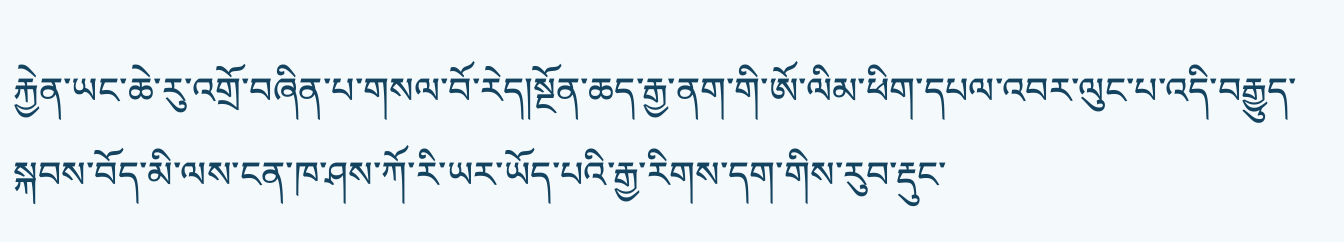རྐྱེན་ཡང་ཆེ་རུ་འགྲོ་བཞིན་པ་གསལ་བོ་རེད།སྔོན་ཆད་རྒྱ་ནག་གི་ཨོ་ལིམ་ཕིག་དཔལ་འབར་ལུང་པ་འདི་བརྒྱུད་སྐབས་བོད་མི་ལས་ངན་ཁ་ཤས་ཀོ་རི་ཡར་ཡོད་པའི་རྒྱ་རིགས་དག་གིས་རུབ་རྡུང་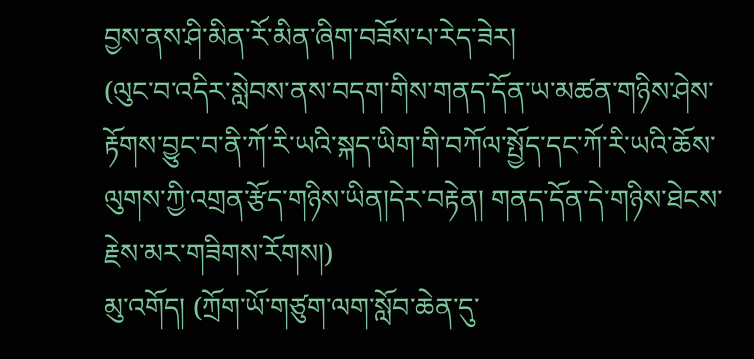བྱས་ནས་ཤི་མིན་རོ་མིན་ཞིག་བཟོས་པ་རེད་ཟེར།
(ལུང་བ་འདིར་སླེབས་ནས་བདག་གིས་གནད་དོན་ཡ་མཚན་གཉིས་ཤེས་རྟོགས་བྱུང་བ་ནི་ཀོ་རི་ཡའི་སྐད་ཡིག་གི་བཀོལ་སྤྱོད་དང་ཀོ་རི་ཡའི་ཆོས་ལུགས་ཀྱི་འགྲན་རྩོད་གཉིས་ཡིན།དེར་བརྟེན། གནད་དོན་དེ་གཉིས་ཐེངས་རྗེས་མར་གཟིགས་རོགས།)
མུ་འགོད། (ཀྲོག་ཡོ་གཙུག་ལག་སློབ་ཆེན་དུ་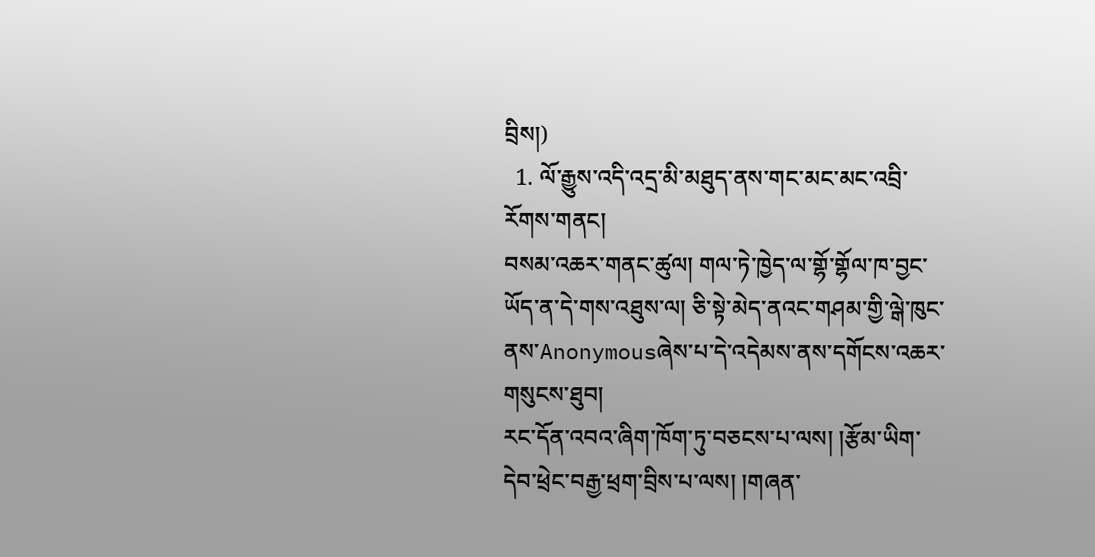བྲིས།)
  1. ལོ་རྒྱུས་འདི་འདྲ་མི་མཐུད་ནས་གང་མང་མང་འབྲི་རོགས་གནང།
བསམ་འཆར་གནང་ཚུལ། གལ་ཏེ་ཁྱེད་ལ་གྷོ་གྷོལ་ཁ་བྱང་ཡོད་ན་དེ་གས་འཐུས་ལ། ཅི་སྟེ་མེད་ནའང་གཤམ་གྱི་ལྒེ་ཁུང་ནས་Anonymousཞེས་པ་དེ་འདེམས་ནས་དགོངས་འཆར་གསུངས་ཐུབ།
རང་དོན་འབའ་ཞིག་ཁོག་ཏུ་བཅངས་པ་ལས། །རྩོམ་ཡིག་དེབ་ཕྲེང་བརྒྱ་ཕྲག་བྲིས་པ་ལས། །གཞན་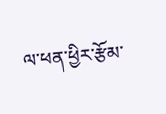ལ་ཕན་ཕྱིར་རྩོམ་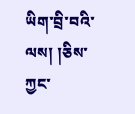ཡིག་བྲི་བའི་ལས། །ཅིས་ཀྱང་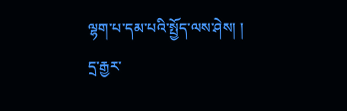ལྷག་པ་དམ་པའི་སྤྱོད་ལས་ཤེས། །
དྲ་རྒྱར་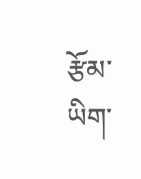རྩོམ་ཡིག་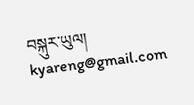བསྐུར་ཡུལ། kyareng@gmail.com